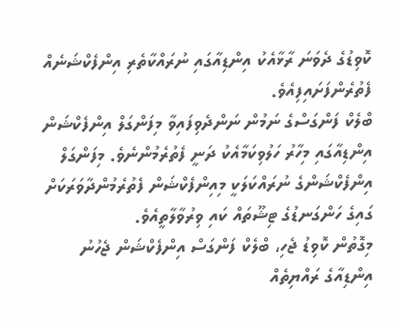ކޮވިޑުގެ ދެވަނަ ރާޅާއެކު އިންޑިއާގައި ނުރައްކާތެރި އިންފެކްޝަނެއް ފެތުރެންފަށައިފިއެވެ.
ބްލެކް ފަންގަސްގެ ނަމުން ނަންދެވިފައިވާ މިފަންގަލް އިންފެކްޝަން އިންޑިއާގައި މިހާރު ހަލުވިކަމާއެކު ދަނީ ފެތުރެމުންނެވެ. މިފަންގަލް އިންފެކްޝަންގެ ނުރައްކަލަކީ މިއިންފެކްޝަން ފެތުރެމުންދާވަރަކަށް ގައިގެ ހަންގަނޑުގެ ޓިޝޫތައް ކައި ވިރުވާލާތީއެވެ.
މިގޮތުން ކޮވިޑު ޖެހި، ބްލެކް ފަންގަސް އިންފެކްޝަން ޖެހުނު އިންޑިއާގެ ރައްޔިތެއް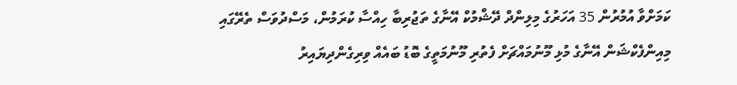ކަމަށްވާ އުމުރުން 35 އަހަރުގެ މިލިންދް ދޭޝްމުކް އޭނާގެ ތަޖުރިބާ ހިއްސާ ކުރަމުން، މަސްދުވަސް ތެރޭގައި މިއިންފެކްޝަން އޭނާގެ މުޅި މޫނުމައްޗަށް ފެތުރި މޫނުމަތީގެ ބޮޑު ބައެއް ވިރިގެންދިޔައިރު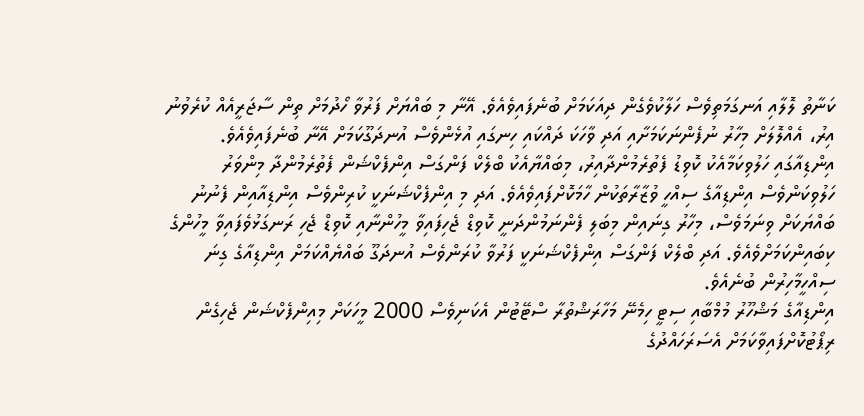ކަނާތު ލޮލާއި އަނގަމަތިވެސް ހަލާކުވެގެން ދިއަކަމަށް ބުނެފައިވެއެވެ. އޭނާ މި ބައްޔަށް ފަރުވާ ހޯދުމަށް ތިން ސާޖަރީއެއް ކުރެވުނު އިރު، އެއްލޮލަށް މިހާރު ނުފެންނަކަމަށާއި އަދި ވާހަކަ ދައްކައި ހިނގައި އުޅެންވެސް އުނދަގޫކަމަށް އޭނާ ބުނެފައިވެއެވެ.
އިންޑިއާގައި ހަލުވިކަމާއެކު ކޮވިޑު ފެތުރެމުންދާއިރު، މިބައްޔާއެކު ބްލެކް ފަންގަސް އިންފެކްޝަން ފެތުރެމުންދާ މިންވަރު ހަލުވިކަންވެސް އިންޑިއާގެ ސިއްހީ ވުޒާރާތަކުން ހާމަކޮށްފައިވެއެވެ. އަދި މި އިންފެކްޝަނަކީ ކުރިންވެސް އިންޑިއާއިން ފެނުނު ބައްޔަކަށް ވިނަމަވެސް، މިހާރު ގިނައިން މިބަލި ފެންނަމުންދަނީ ކޮވިޑް ޖެހިފައިވާ މީހުންނާއި ކޮވިޑް ޖެހި ރަނގަޅުވެފައިވާ މީހުންގެ ކިބައިންކަމަށްވެއެވެ. އަދި ބްލެކް ފަންގަސް އިންފެކްޝަނަކީ ފަރުވާ ކުރަންވެސް އުނދަގޫ ބައްޔެއްކަމަށް އިންޑިއާގެ ގިނަ ސިއްހީމާހިރުން ބުނެއެވެ.
އިންޑިއާގެ މަޝްހޫރު މުމްބާއި ސިޓީ ހިމެނޭ މަހާރަޝްތުރާ ސްޓޭޓުން އެކަނިވެސް 2000 މީހަކަށް މިއިންފެކްޝަން ޖެހިގެން ރިޕޯޓުކޮށްފައިވާކަމަށް އެސަރަހައްދުގެ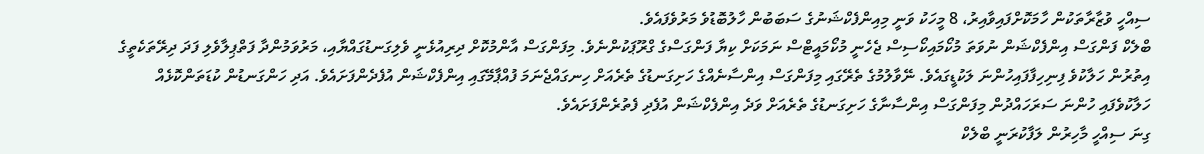ސިއްހީ ވުޒާރާތަކުން ހާމަކޮށްފައިވާއިރު، 8 މީހަކު ވަނީ މިއިންފެކްޝަނުގެ ސަބަބުން ހާލުބޮޑުވެ މަރުވެފައެވެ.
ބްލެކް ފަންގަސް އިންފެކްޝަން ނުވަތަ މުކޯމައިކޯސިސް ޖެހެނީ މުކޯމައީޓްސް ނަމަކަށް ކިޔާ ފަންގަސްގެ ގްރޫޕަކުންނެވެ. މިފަންގަސް އާންމުކޮށް ދިރިއުޅެނީ ވެލިގަނޑުގައްޔާއި، މަރުވަމުންދާ ފަތްޕިލާވެލި ފަދަ ދިރޭތަކެތީގެ އިތުރުން ހަލާކުވެ ފިނިހިފާފައިހުންނަ ލަކުޑީގައެވެ. ނޭވާލުމުގެ ތެރޭގައި މިފަންގަސް އިންސާނެއްގެ ހަށިގަނޑުގެ ތެރެއަށް ހިނގައްޖެނަމަ ފުއްޕާމޭގައި އިންފެކްޝަން އުފެދެންފަށައެވެ. އަދި ހަންގަނޑުން ކުޑަތަންކޮޅެއް ހަލާކުވެފައި ހުންނަ ސަރަހައްދުން މިފަންގަސް އިންސާނާގެ ހަށިގަނޑުގެ ތެރެއަށް ވަދެ އިންފެކްޝަން އުފެދި ފެތުރެންފަށައެވެ.
ގިނަ ސިއްހީ މާހިރުން ލަފާކުރަނީ ބްލެކް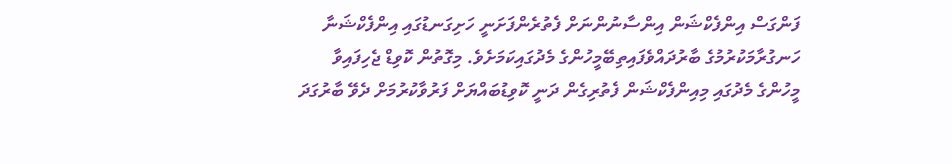ފަންގަސް އިންފެކްޝަން އިންސާނުންނަށް ފެތުރެންފަށަނީ ހަށިގަނޑުގައި އިންފެކްޝަނާ ހަނގުރާމަކުރުމުގެ ބާރުދައްވެފައިތިބޭމީހުންގެ މެދުގައިކަމަށެވެ. މިގޮތުން ކޮވިޑް ޖެހިފައިވާ މީހުންގެ މެދުގައި މިއިންފެކްޝަން ފެތުރިގެން ދަނީ ކޮވިޑުބައްޔަށް ފަރުވާކުރުމަށް ދެވޭ ބާރުގަދަ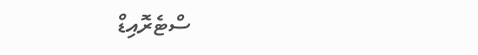ސްޓެރޮއިޑް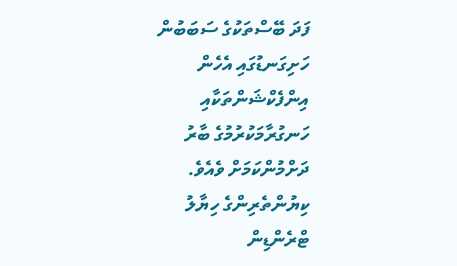ފަދަ ބޭސްތަކުގެ ސަބަބުން ހަށިގަނޑުގައި އެހެން އިންފެކްޝަންތަކާއި ހަނގުރާމަކުރުމުގެ ބާރު ދަށްމުންކަމަށް ވެއެވެ.
ކިޔުންތެރިންގެ ހިޔާލު
ޓްރެންޑިން